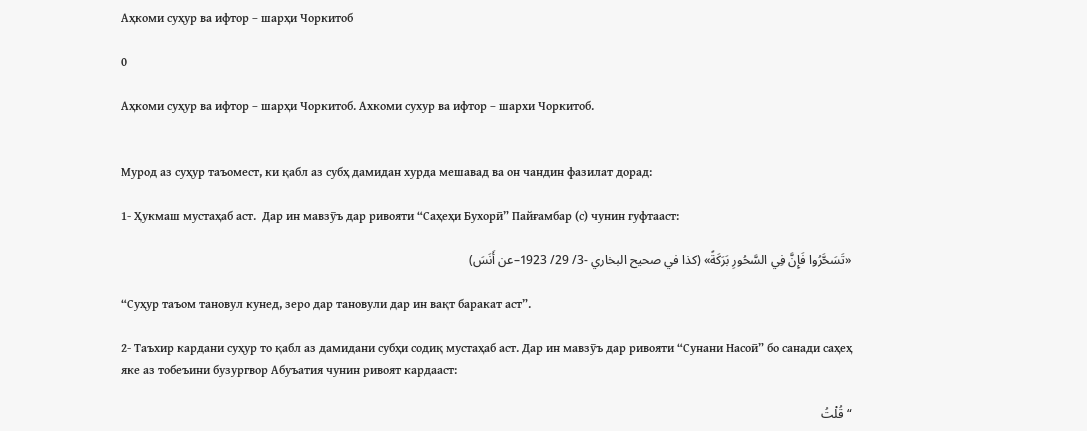Аҳкоми суҳур ва ифтор – шарҳи Чоркитоб

0

Аҳкоми суҳур ва ифтор – шарҳи Чоркитоб. Ахкоми сухур ва ифтор – шархи Чоркитоб.


Мурод аз суҳур таъомест, ки қабл аз субҳ дамидан хурда мешавад ва он чандин фазилат дорад:

1- Ҳукмаш мустаҳаб аст.  Дар ин мавзӯъ дар ривояти “Саҳеҳи Бухорӣ” Пайғамбар (с) чунин гуфтааст:

«تَسَحَّرُوا فَإِنَّ فِي السَّحُورِ بَرَكَةً» (كذا في صحيح البخاري -3/ 29/ 1923–عن أَنَسَ)

“Суҳур таъом тановул кунед, зеро дар тановули дар ин вақт баракат аст”.

2- Таъхир кардани суҳур то қабл аз дамидани субҳи содиқ мустаҳаб аст. Дар ин мавзӯъ дар ривояти “Сунани Насоӣ” бо санади саҳеҳ яке аз тобеъини бузургвор Абуъатия чунин ривоят кардааст:

“ قُلْتُ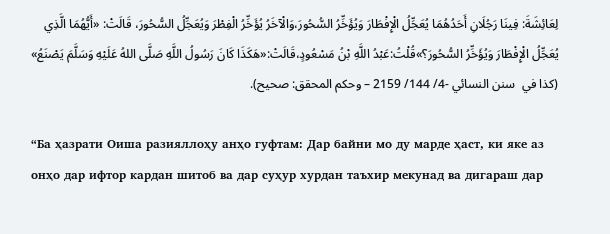لِعَائِشَةَ: فِينَا رَجُلَانِ أَحَدُهُمَا يُعَجِّلُ الْإِفْطَارَ وَيُؤَخِّرُ السُّحُورَ،وَالْآخَرُ يُؤَخِّرُ الْفِطْرَ وَيُعَجِّلُ السُّحُورَ، قَالَتْ: «أَيُّهُمَا الَّذِي يُعَجِّلُ الْإِفْطَارَ وَيُؤَخِّرُ السُّحُورَ؟»قُلْتُ:عَبْدُ اللَّهِ بْنُ مَسْعُودٍ،قَالَتْ:«هَكَذَا كَانَ رَسُولُ اللَّهِ صَلَّى اللهُ عَلَيْهِ وَسَلَّمَ يَصْنَعُ» (كذا في  سنن النسائي -4/ 144/ 2159 – وحكم المحقق: صحيح).

“Ба ҳазрати Оиша разияллоҳу анҳо гуфтам: Дар байни мо ду марде ҳаст, ки яке аз онҳо дар ифтор кардан шитоб ва дар суҳур хурдан таъхир мекунад ва дигараш дар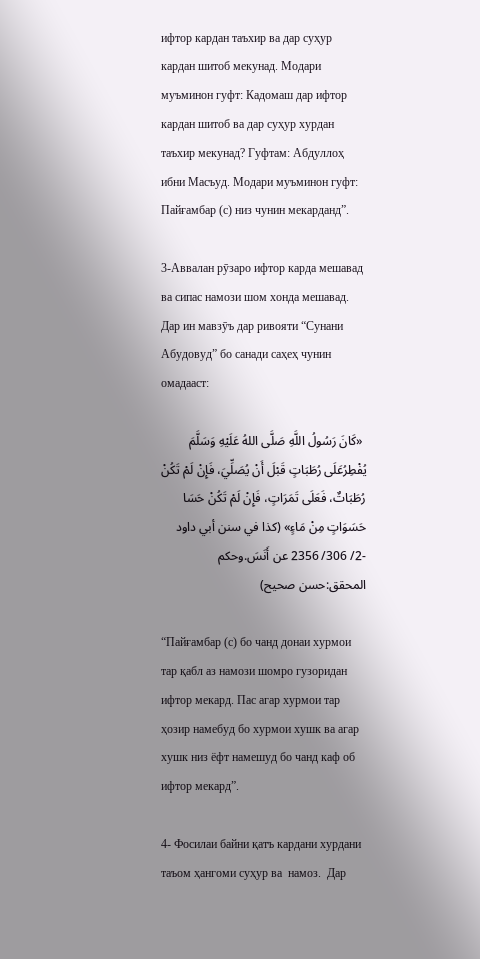ифтор кардан таъхир ва дар суҳур кардан шитоб мекунад. Модари муъминон гуфт: Кадомаш дар ифтор кардан шитоб ва дар суҳур хурдан таъхир мекунад? Гуфтам: Абдуллоҳ ибни Масъуд. Модари муъминон гуфт: Пайғамбар (с) низ чунин мекарданд”.

3-Аввалан рӯзаро ифтор карда мешавад ва сипас намози шом хонда мешавад. Дар ин мавзӯъ дар ривояти “Сунани Абудовуд” бо санади саҳеҳ чунин омадааст:

 «كَانَ رَسُولُ اللَّهِ صَلَّى اللهُ عَلَيْهِ وَسَلَّمَ يُفْطِرُعَلَى رُطَبَاتٍ قَبْلَ أَنْ يُصَلِّيَ، فَإِنْ لَمْ تَكُنْ رُطَبَاتٌ، فَعَلَى تَمَرَاتٍ، فَإِنْ لَمْ تَكُنْ حَسَا حَسَوَاتٍ مِنْ مَاءٍ» (كذا في سنن أبي داود -2/ 306/ 2356 عن أَنَسَ.وحكم المحقق:حسن صحيح)

“Пайғамбар (с) бо чанд донаи хурмои тар қабл аз намози шомро гузоридан  ифтор мекард. Пас агар хурмои тар ҳозир намебуд бо хурмои хушк ва агар хушк низ ёфт намешуд бо чанд каф об ифтор мекард”.

4- Фосилаи байни қатъ кардани хурдани таъом ҳангоми суҳур ва  намоз.  Дар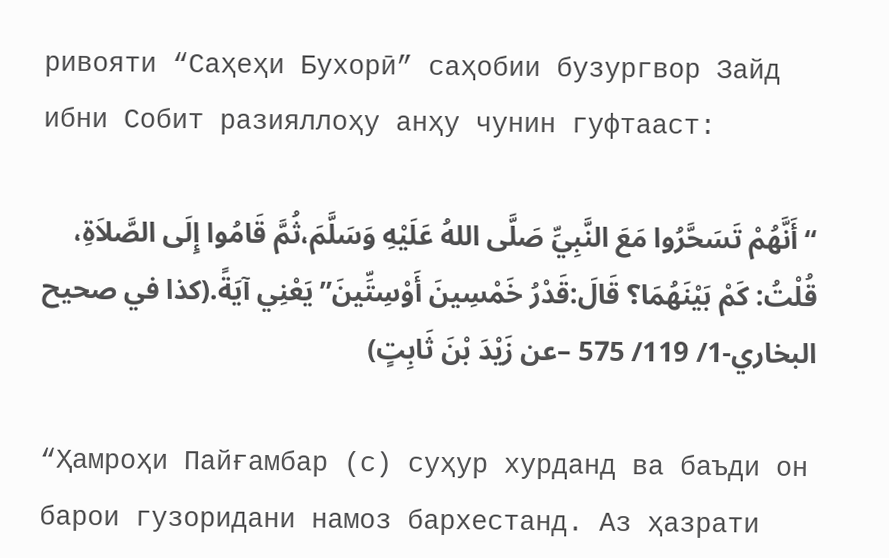ривояти “Саҳеҳи Бухорӣ” саҳобии бузургвор Зайд ибни Собит разияллоҳу анҳу чунин гуфтааст:

“أَنَّهُمْ تَسَحَّرُوا مَعَ النَّبِيِّ صَلَّى اللهُ عَلَيْهِ وَسَلَّمَ،ثُمَّ قَامُوا إِلَى الصَّلاَةِ، قُلْتُ: كَمْ بَيْنَهُمَا؟ قَالَ:قَدْرُ خَمْسِينَ أَوْسِتِّينَ”يَعْنِي آيَةً.(كذا في صحيح البخاري-1/ 119/ 575 –عن زَيْدَ بْنَ ثَابِتٍ)

“Ҳамроҳи Пайғамбар (с) суҳур хурданд ва баъди он барои гузоридани намоз бархестанд. Аз ҳазрати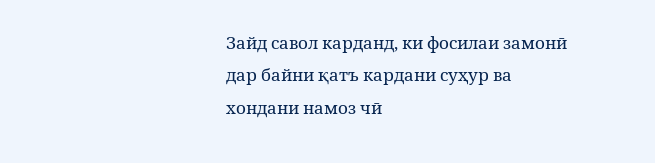Зайд савол карданд, ки фосилаи замонӣ дар байни қатъ кардани суҳур ва хондани намоз чӣ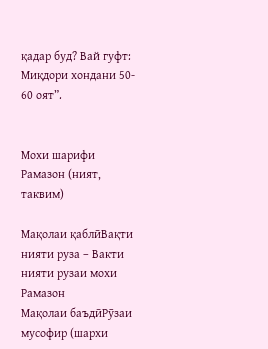қадар буд? Вай гуфт: Миқдори хондани 50- 60 оят”.


Мохи шарифи Рамазон (ният, таквим)

Мақолаи қаблӣВақти нияти руза – Вакти нияти рузаи мохи Рамазон
Мақолаи баъдӣРӯзаи мусофир (шархи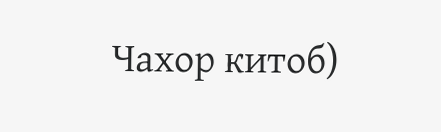Чахор китоб)